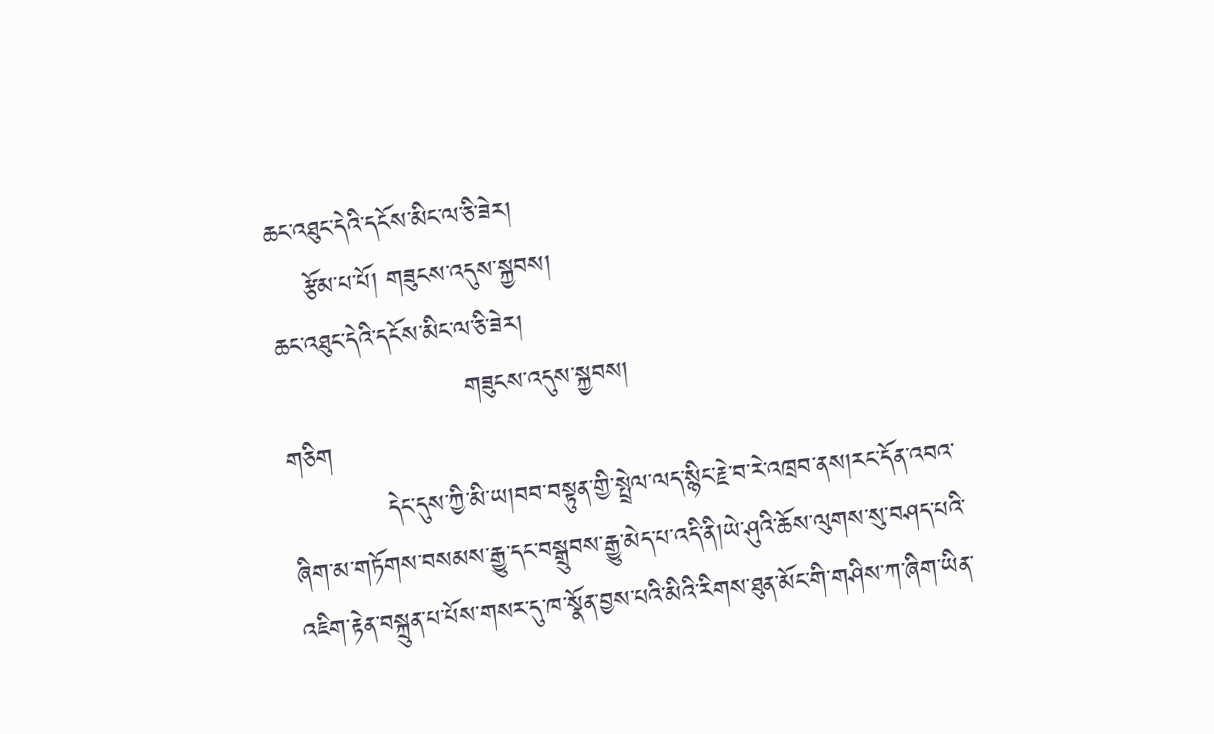ཆང་འཐུང་དེའི་དངོས་མིང་ལ་ཅི་ཟེར།
    རྩོམ་པ་པོ། གཟུངས་འདུས་སྐྱབས།
ཆང་འཐུང་དེའི་དངོས་མིང་ལ་ཅི་ཟེར།
                     གཟུངས་འདུས་སྐྱབས།
གཅིག
           དེང་དུས་ཀྱི་མི་ཡ།བབ་བསྟུན་གྱི་སྤྲེལ་ལད་སྙིང་རྗེ་བ་རེ་འཁྲབ་ནས།རང་དོན་འབའ་ཞིག་མ་གཏོགས་བསམས་རྒྱུ་དང་བསྒྲུབས་རྒྱུ་མེད་པ་འདི་ནི།ཡེ་ཤུའི་ཆོས་ལུགས་སུ་བཤད་པའི་འཇིག་རྟེན་བསྐྲུན་པ་པོས་གསར་དུ་ཁ་སྣོན་བྱས་པའི་མིའི་རིགས་ཐུན་མོང་གི་གཤིས་ཀ་ཞིག་ཡིན་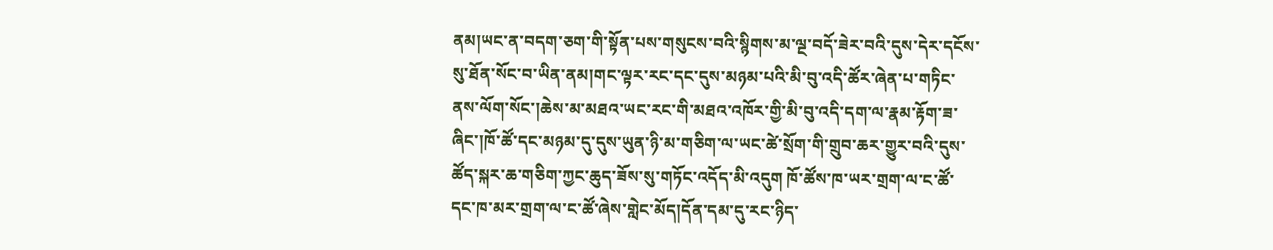ནམ།ཡང་ན་བདག་ཅག་གི་སྟོན་པས་གསུངས་བའི་སྙིགས་མ་ལྔ་བདོ་ཟེར་བའི་དུས་དེར་དངོས་སུ་ཐོན་སོང་བ་ཡིན་ནམ།གང་ལྟར་རང་དང་དུས་མཉམ་པའི་མི་བུ་འདི་ཚོར་ཞེན་པ་གཏིང་ནས་ལོག་སོང་།ཆེས་མ་མཐའ་ཡང་རང་གི་མཐའ་འཁོར་གྱི་མི་བུ་འདི་དག་ལ་རྣམ་རྟོག་ཟ་ཞིང་།ཁོ་ཚོ་དང་མཉམ་དུ་དུས་ཡུན་ཉི་མ་གཅིག་ལ་ཡང་ཚེ་སྲོག་གི་གྲུབ་ཆར་གྱུར་བའི་དུས་ཚོད་སྐར་ཆ་གཅིག་ཀྱང་ཆུད་ཟོས་སུ་གཏོང་འདོད་མི་འདུག ཁོ་ཚོས་ཁ་ཡར་གྲག་ལ་ང་ཚོ་དང་ཁ་མར་གྲག་ལ་ང་ཚོ་ཞེས་གླེང་མོད།དོན་དམ་དུ་རང་ཉིད་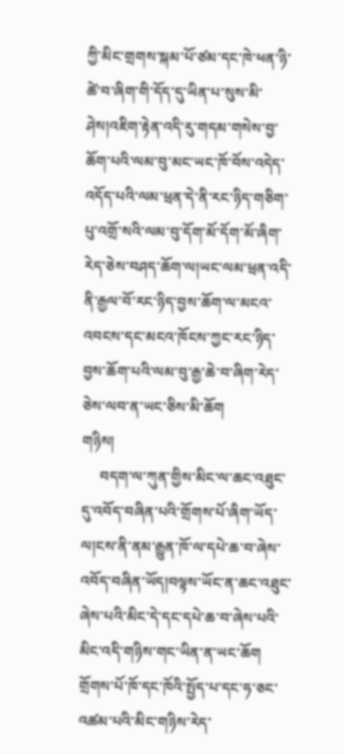ཀྱི་མིང་གྲགས་སྐམ་པོ་ཙམ་དང་ཁེ་ཕན་ཉི་ཚེ་བ་ཞིག་གི་དོད་དུ་ཡིན་པ་སུས་མི་ཤེས།འཇིག་རྟེན་འདི་རུ་གདམ་གསེས་བྱ་ཆོག་པའི་ལམ་བུ་མང་ཡང་ཁོ་བོས་འདེད་འདོད་པའི་ལམ་ཕྲན་དེ་ནི་རང་ཉིད་གཅིག་པུ་འགྲོ་སའི་ལམ་བུ་དོག་མོ་དོག་མོ་ཞིག་རེད་ཅེས་བཤད་ཆོག་ལ།ཡང་ལམ་ཕྲན་འདི་ནི་རྒྱལ་བོ་རང་ཉིད་བྱས་ཆོག་ལ་མངའ་འབངས་དང་མངའ་ཁོངས་ཀྱང་རང་ཉིད་བྱས་ཆོག་པའི་ལམ་བུ་རྒྱ་ཆེ་བ་ཞིག་རེད་ཅེས་ལབ་ན་ཡང་ཅིས་མི་ཆོག
གཉིས།
     བདག་ལ་ཀུན་གྱིས་མིང་ལ་ཆང་འཐུང་དུ་འབོད་བཞིན་པའི་གྲོགས་པོ་ཞིག་ཡོད་ལ།ངས་ནི་ནམ་རྒྱུན་ཁོ་ལ་དཔེ་ཆ་བ་ཞེས་འབོད་བཞིན་ཡོད།བལྟས་ཡོང་ན་ཆང་འཐུང་ཞེས་པའི་མིང་དེ་དང་དཔེ་ཆ་བ་ཞེས་པའི་མིང་འདི་གཉིས་གང་ཡིན་ན་ཡང་ཆོག གྲོགས་པོ་ཁོ་དང་ཁོའི་སྤྱོད་པ་དང་ཧ་ཅང་འཚམ་པའི་མིང་གཉིས་རེད་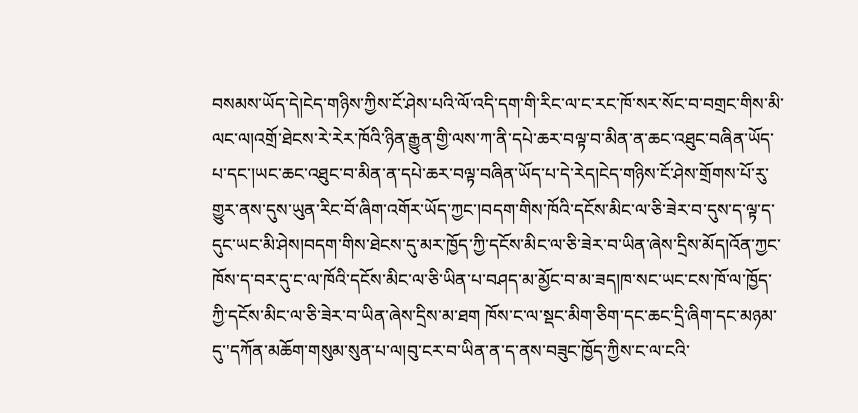བསམས་ཡོད་དེ།ངེད་གཉིས་ཀྱིས་ངོ་ཤེས་པའི་ལོ་འདི་དག་གི་རིང་ལ་ང་རང་ཁོ་སར་སོང་བ་བགྲང་གིས་མི་ལང་ལ།འགྲོ་ཐེངས་རེ་རེར་ཁོའི་ཉིན་རྒྱུན་གྱི་ལས་ཀ་ནི་དཔེ་ཆར་བལྟ་བ་མིན་ན་ཆང་འཐུང་བཞིན་ཡོད་པ་དང་།ཡང་ཆང་འཐུང་བ་མིན་ན་དཔེ་ཆར་བལྟ་བཞིན་ཡོད་པ་དེ་རེད།ངེད་གཉིས་ངོ་ཤེས་གྲོགས་པོ་རུ་གྱུར་ནས་དུས་ཡུན་རིང་བོ་ཞིག་འགོར་ཡོད་ཀྱང་།བདག་གིས་ཁོའི་དངོས་མིང་ལ་ཅི་ཟེར་བ་དུས་ད་ལྟ་ད་དུང་ཡང་མི་ཤེས།བདག་གིས་ཐེངས་དུ་མར་ཁྱོད་ཀྱི་དངོས་མིང་ལ་ཅི་ཟེར་བ་ཡིན་ཞེས་དྲིས་མོད།འོན་ཀྱང་ཁོས་ད་བར་དུ་ང་ལ་ཁོའི་དངོས་མིང་ལ་ཅི་ཡིན་པ་བཤད་མ་མྱོང་བ་མ་ཟད།ཁ་སང་ཡང་ངས་ཁོ་ལ་ཁྱོད་ཀྱི་དངོས་མིང་ལ་ཅི་ཟེར་བ་ཡིན་ཞེས་དྲིས་མ་ཐག ཁོས་ང་ལ་སྡང་མིག་ཅིག་དང་ཆང་དྲི་ཞིག་དང་མཉམ་དུ་'དཀོན་མཆོག་གསུམ་སུན་པ་ལ།བུ་ངར་བ་ཡིན་ན་ད་ནས་བཟུང་ཁྱོད་ཀྱིས་ང་ལ་ངའི་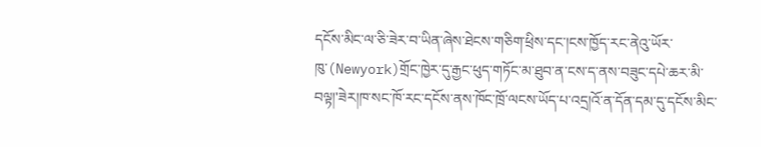དངོས་མིང་ལ་ཅི་ཟེར་བ་ཡིན་ཞེས་ཐེངས་གཅིག་ཕྲིས་དང་།ངས་ཁྱོད་རང་ནེའུ་ཡོར་ཁུ་(Newyork)གྲོང་ཁྱེར་དུ་རྒྱང་ཕུད་གཏོང་མ་ཐུབ་ན་ངས་ད་ནས་བཟུང་དཔེ་ཆར་མི་བལྟ།'ཟེར།ཁ་སང་ཁོ་རང་དངོས་ནས་ཁོང་ཁྲོ་ལངས་ཡོད་པ་འདྲ།འོ་ན་དོན་དམ་དུ་དངོས་མིང་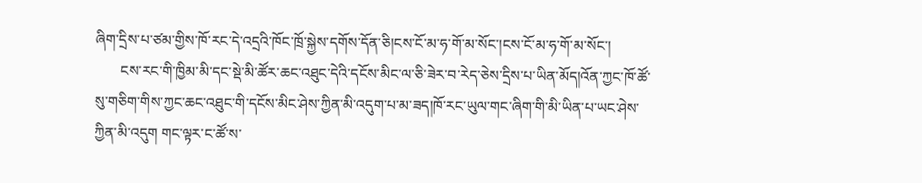ཞིག་དྲིས་པ་ཙམ་གྱིས་ཁོ་རང་དེ་འདྲའི་ཁོང་ཁྲོ་སྐྱེས་དགོས་དོན་ཅི།ངས་ངོ་མ་ཧ་གོ་མ་སོང་།ངས་ངོ་མ་ཧ་གོ་མ་སོང་།
       ངས་རང་གི་ཁྱིམ་མི་དང་སྡེ་མི་ཚོར་ཆང་འཐུང་དེའི་དངོས་མིང་ལ་ཅི་ཟེར་བ་རེད་ཅེས་དྲིས་པ་ཡིན་མོད།འོན་ཀྱང་ཁོ་ཚོ་སུ་གཅིག་གིས་ཀྱང་ཆང་འཐུང་གི་དངོས་མིང་ཤེས་ཀྱིན་མི་འདུག་པ་མ་ཟད།ཁོ་རང་ཡུལ་གང་ཞིག་གི་མི་ཡིན་པ་ཡང་ཤེས་ཀྱིན་མི་འདུག གང་ལྟར་ང་ཚོ་ས་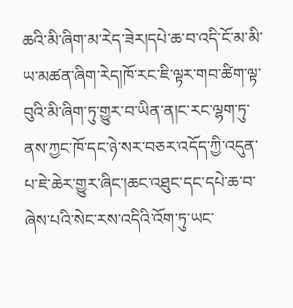ཆའི་མི་ཞིག་མ་རེད་ཟེར།དཔེ་ཆ་བ་འདི་ངོ་མ་མི་ཡ་མཚན་ཞིག་རེད།ཁོ་རང་ཇི་ལྟར་གབ་ཚིག་ལྟ་བུའི་མི་ཞིག་ཏུ་གྱུར་བ་ཡིན་ན།ང་རང་ལྷག་ཏུ་ནས་ཀྱང་ཁོ་དང་ཉེ་སར་བཅར་འདོད་ཀྱི་འདུན་པ་ཇེ་ཆེར་གྱུར་ཞིང་།ཆང་འཐུང་དང་དཔེ་ཆ་བ་ཞེས་པའི་སེང་རས་འདིའི་འོག་ཏུ་ཡང་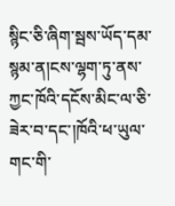སྙིང་ཅི་ཞིག་སྦས་ཡོད་དམ་སྙམ་ན།ངས་ལྷག་ཏུ་ནས་ཀྱང་ཁོའི་དངོས་མིང་ལ་ཅི་ཟེར་བ་དང་།ཁོའི་ཕ་ཡུལ་གང་གི་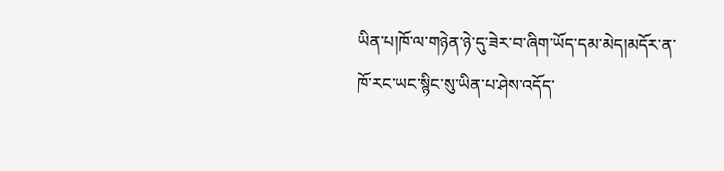ཡིན་པ།ཁོ་ལ་གཉེན་ཉེ་དུ་ཟེར་བ་ཞིག་ཡོད་དམ་མེད།མདོར་ན་ཁོ་རང་ཡང་སྙིང་སུ་ཡིན་པ་ཤེས་འདོད་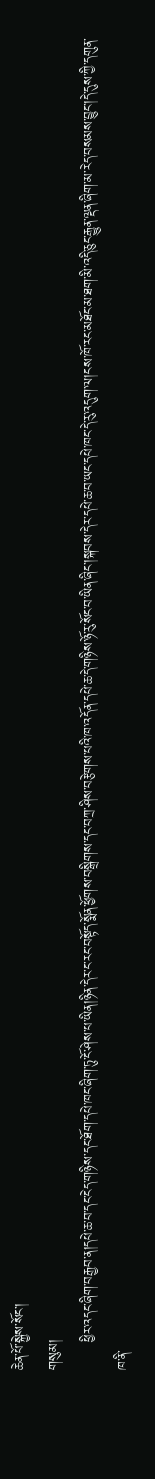ཆེན་པོ་སྐྱེས་སོང་།
གསུམ།
      ཕྱིར་འདང་ཞིག་བརྒྱབ་ན།དཔེ་ཆ་བ་དང་ངེད་གཉིས་དང་ཐོག་དཔེ་ཁང་ཞིག་ཏུ་ངོ་ཤེས་པ་ཡིན།ཉིན་དེར་ང་རང་བསྟོད་སྨོན་ཕྱོགས་བསྒྲིགས་དང་བཀྲ་ཤིས་བརྩེགས་པའི་ཁ་འདོན་དཔེ་ཆ་དེ་གཉིས་ཉོ་རུ་སོང་བ་ཡིན་ཞིང་།སྐབས་དེར་དཔེ་ཆ་བ་ཡང་དཔེ་ཁང་དེ་རུ་འདུག་ལ།ངས་ཁོ་རང་མཐོང་མ་ཐག་མི་འདི་ཅུང་རྒྱུན་ལྡན་ཞིག་མ་རེད་བསམས་བྱུང་།དེ་དུས་ཀྱི་དགུན་ཁ་ནི་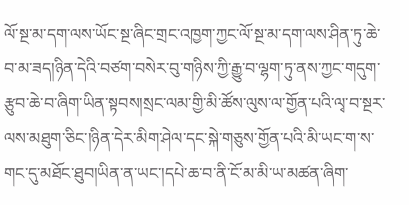ལོ་སྔ་མ་དག་ལས་ཡོང་སྔ་ཞིང་གྲང་འཁྱག་ཀྱང་ལོ་སྔ་མ་དག་ལས་ཤིན་ཏུ་ཆེ་བ་མ་ཟད།ཉིན་དེའི་བཙག་བསེར་བུ་གཉིས་ཀྱི་རྒྱུ་བ་ལྷག་ཏུ་ནས་ཀྱང་གདུག་རྩུབ་ཆེ་བ་ཞིག་ཡིན་སྟབས།སྲང་ལམ་གྱི་མི་ཚོས་ལུས་ལ་གྱོན་པའི་ལྭ་བ་སྔར་ལས་མཐུག་ཅིང་།ཉིན་དེར་མིག་ཤེལ་དང་སྐེ་གཅུས་གྱོན་པའི་མི་ཡང་ག་ས་གང་དུ་མཐོང་ཐུབ།ཡིན་ན་ཡང་།དཔེ་ཆ་བ་ནི་ངོ་མ་མི་ཡ་མཚན་ཞིག་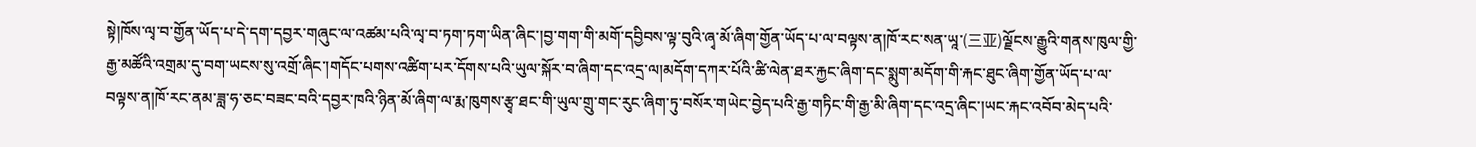སྟེ།ཁོས་ལྭ་བ་གྱོན་ཡོད་པ་དེ་དག་དབྱར་གཞུང་ལ་འཚམ་པའི་ལྭ་བ་ཏག་ཏག་ཡིན་ཞིང་།བྱ་གག་གི་མགོ་དབྱིབས་ལྟ་བུའི་ཞྭ་མོ་ཞིག་གྱོན་ཡོད་པ་ལ་བལྟས་ན།ཁོ་རང་སན་ཡཱ་(三亚)ལྗོངས་རྒྱུའི་གནས་ཁུལ་གྱི་རྒྱ་མཚོའི་འགྲམ་དུ་བག་ཡངས་སུ་འགྲོ་ཞིང་།གདོང་པགས་འཚིག་པར་དོགས་པའི་ཡུལ་སྐོར་བ་ཞིག་དང་འདྲ་ལ།མདོག་དཀར་པོའི་ཚི་ལེན་ཐར་རྐྱང་ཞིག་དང་སྨུག་མདོག་གི་རྐང་ཐུང་ཞིག་གྱོན་ཡོད་པ་ལ་བལྟས་ན།ཁོ་རང་ནམ་ཟླ་ཧ་ཅང་བཟང་བའི་དབྱར་ཁའི་ཉིན་མོ་ཞིག་ལ་རྨ་ཁུགས་རྩྭ་ཐང་གི་ཡུལ་གྲུ་གང་རུང་ཞིག་ཏུ་བསོར་གཡེང་བྱེད་པའི་རྒྱ་གཏིང་གི་རྒྱ་མི་ཞིག་དང་འདྲ་ཞིང་།ཡང་རྐང་འབོབ་མེད་པའི་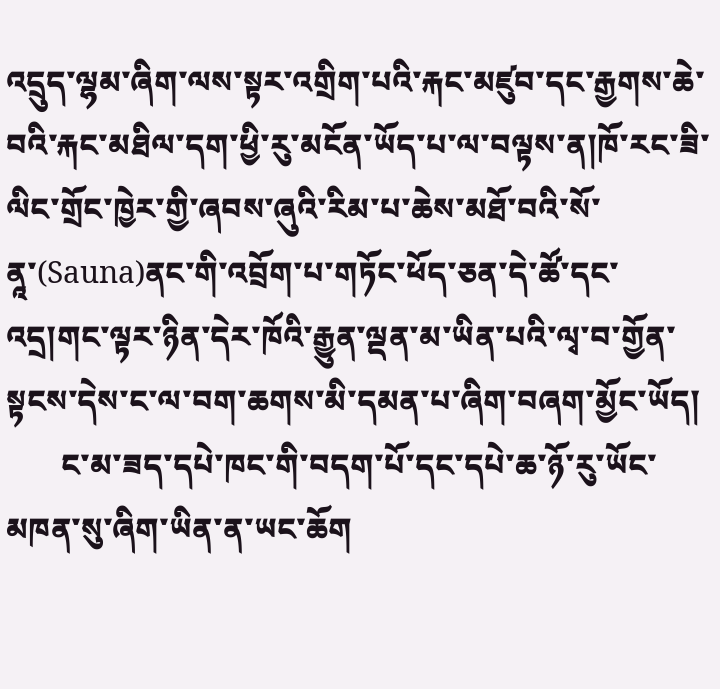འདྲུད་ལྷམ་ཞིག་ལས་སྟར་འགྲིག་པའི་རྐང་མཛུབ་དང་རྒྱགས་ཆེ་བའི་རྐང་མཐིལ་དག་ཕྱི་རུ་མངོན་ཡོད་པ་ལ་བལྟས་ན།ཁོ་རང་ཟི་ལིང་གྲོང་ཁྱེར་གྱི་ཞབས་ཞུའི་རིམ་པ་ཆེས་མཐོ་བའི་སོ་ནཱ་(Sauna)ནང་གི་འབྲོག་པ་གཏོང་ཕོད་ཅན་དེ་ཚོ་དང་འདྲ།གང་ལྟར་ཉིན་དེར་ཁོའི་རྒྱུན་ལྡན་མ་ཡིན་པའི་ལྭ་བ་གྱོན་སྟངས་དེས་ང་ལ་བག་ཆགས་མི་དམན་པ་ཞིག་བཞག་མྱོང་ཡོད།
       ང་མ་ཟད་དཔེ་ཁང་གི་བདག་པོ་དང་དཔེ་ཆ་ཉོ་རུ་ཡོང་མཁན་སུ་ཞིག་ཡིན་ན་ཡང་ཆོག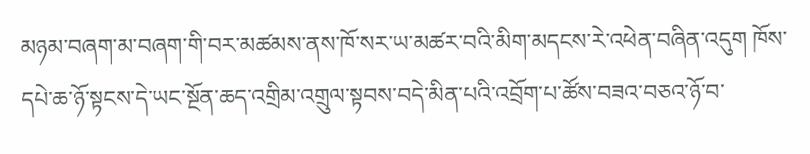མཉམ་བཞག་མ་བཞག་གི་བར་མཚམས་ནས་ཁོ་སར་ཡ་མཚར་བའི་མིག་མདངས་རེ་འཕེན་བཞིན་འདུག ཁོས་དཔེ་ཆ་ཉོ་སྟངས་དེ་ཡང་སྔོན་ཆད་འགྲིམ་འགྲུལ་སྟབས་བདེ་མིན་པའི་འབྲོག་པ་ཚོས་བཟའ་བཅའ་ཉོ་བ་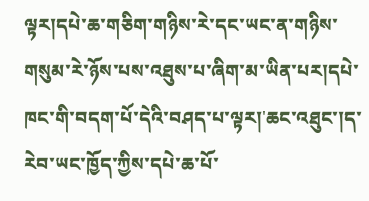ལྟར།དཔེ་ཆ་གཅིག་གཉིས་རེ་དང་ཡང་ན་གཉིས་གསུམ་རེ་ཉོས་པས་འཐུས་པ་ཞིག་མ་ཡིན་པར།དཔེ་ཁང་གི་བདག་པོ་དེའི་བཤད་པ་ལྟར།'ཆང་འཐུང་།ད་རེབ་ཡང་ཁྱོད་ཀྱིས་དཔེ་ཆ་པོ་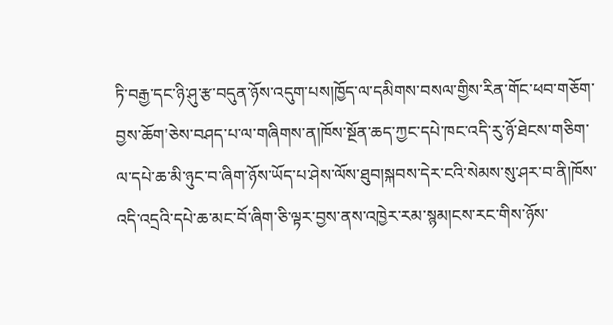ཏི་བརྒྱ་དང་ཉི་ཤུ་རྩ་བདུན་ཉོས་འདུག་པས།ཁྱོད་ལ་དམིགས་བསལ་གྱིས་རིན་གོང་ཕབ་གཅོག་བྱས་ཆོག'ཅེས་བཤད་པ་ལ་གཞིགས་ན།ཁོས་སྔོན་ཆད་ཀྱང་དཔེ་ཁང་འདི་རུ་ཉོ་ཐེངས་གཅིག་ལ་དཔེ་ཆ་མི་ཉུང་བ་ཞིག་ཉོས་ཡོད་པ་ཤེས་ལོས་ཐུབ།སྐབས་དེར་ངའི་སེམས་སུ་ཤར་བ་ནི།ཁོས་འདི་འདྲའི་དཔེ་ཆ་མང་བོ་ཞིག་ཅི་ལྟར་བྱས་ནས་འཁྱེར་རམ་སྙམ།ངས་རང་གིས་ཉོས་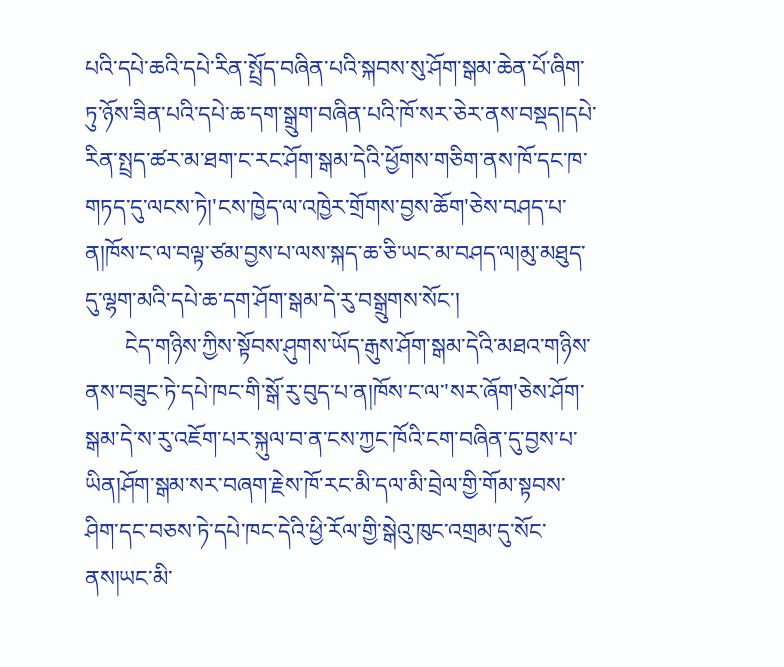པའི་དཔེ་ཆའི་དཔེ་རིན་སྤྲོད་བཞིན་པའི་སྐབས་སུ་ཤོག་སྒམ་ཆེན་པོ་ཞིག་ཏུ་ཉོས་ཟིན་པའི་དཔེ་ཆ་དག་སྒྲུག་བཞིན་པའི་ཁོ་སར་ཅེར་ནས་བསྡད།དཔེ་རིན་སྤྲད་ཚར་མ་ཐག་ང་རང་ཤོག་སྒམ་དེའི་ཕྱོགས་གཅིག་ནས་ཁོ་དང་ཁ་གཏད་དུ་ལངས་ཏེ།'ངས་ཁྱེད་ལ་འཁྱེར་གྲོགས་བྱས་ཆོག'ཅེས་བཤད་པ་ན།ཁོས་ང་ལ་བལྟ་ཙམ་བྱས་པ་ལས་སྐད་ཆ་ཅི་ཡང་མ་བཤད་ལ།མུ་མཐུད་དུ་ལྷག་མའི་དཔེ་ཆ་དག་ཤོག་སྒམ་དེ་རུ་བསྒྲུགས་སོང་།
       ངེད་གཉིས་ཀྱིས་སྟོབས་ཤུགས་ཡོད་རྒུས་ཤོག་སྒམ་དེའི་མཐའ་གཉིས་ནས་བཟུང་ཏེ་དཔེ་ཁང་གི་སྒོ་རུ་བུད་པ་ན།ཁོས་ང་ལ་'སར་ཞོག'ཅེས་ཤོག་སྒམ་དེ་ས་རུ་འཇོག་པར་སྐུལ་བ་ན་ངས་ཀྱང་ཁོའི་ངག་བཞིན་དུ་བྱས་པ་ཡིན།ཤོག་སྒམ་སར་བཞག་རྗེས་ཁོ་རང་མི་དལ་མི་བྲེལ་གྱི་གོམ་སྟབས་ཤིག་དང་བཅས་ཏེ་དཔེ་ཁང་དེའི་ཕྱི་རོལ་གྱི་སྒེའུ་ཁུང་འགྲམ་དུ་སོང་ནས།ཡང་མི་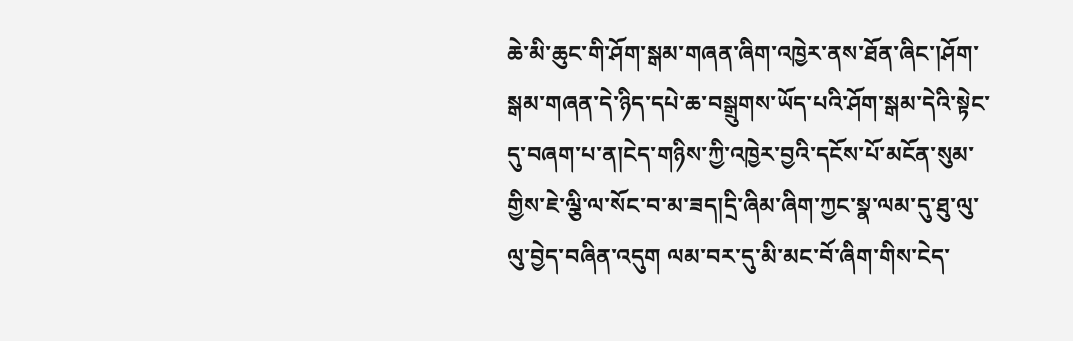ཆེ་མི་ཆུང་གི་ཤོག་སྒམ་གཞན་ཞིག་འཁྱེར་ནས་ཐོན་ཞིང་།ཤོག་སྒམ་གཞན་དེ་ཉིད་དཔེ་ཆ་བསྒྲུགས་ཡོད་པའི་ཤོག་སྒམ་དེའི་སྟེང་དུ་བཞག་པ་ན།ངེད་གཉིས་ཀྱི་འཁྱེར་བྱའི་དངོས་པོ་མངོན་སུམ་གྱིས་ཇེ་ལྕི་ལ་སོང་བ་མ་ཟད།དྲི་ཞིམ་ཞིག་ཀྱང་སྣ་ལམ་དུ་ཐུ་ལུ་ལུ་བྱེད་བཞིན་འདུག ལམ་བར་དུ་མི་མང་བོ་ཞིག་གིས་ངེད་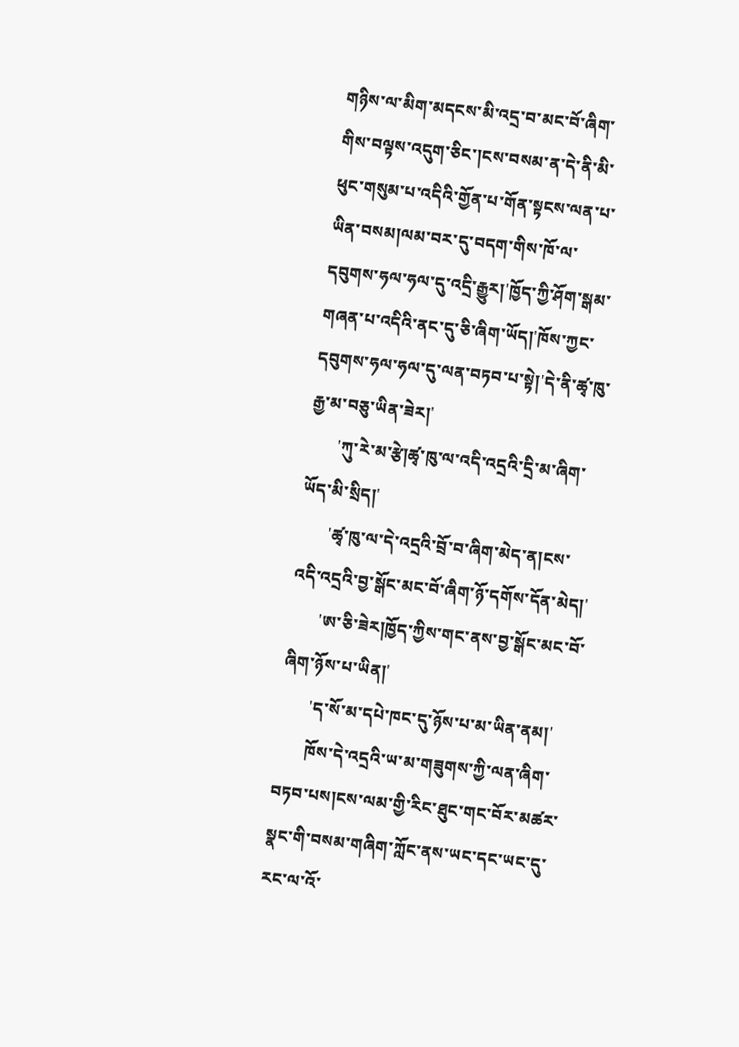གཉིས་ལ་མིག་མདངས་མི་འདྲ་བ་མང་བོ་ཞིག་གིས་བལྟས་འདུག་ཅིང་།ངས་བསམ་ན་དེ་ནི་མི་ཕུང་གསུམ་པ་འདིའི་གྱོན་པ་གོན་སྟངས་ལན་པ་ཡིན་བསམ།ལམ་བར་དུ་བདག་གིས་ཁོ་ལ་དབུགས་ཧལ་ཧལ་དུ་འདྲི་རྒྱུར།'ཁྱོད་ཀྱི་ཤོག་སྒམ་གཞན་པ་འདིའི་ནང་དུ་ཅི་ཞིག་ཡོད།'ཁོས་ཀྱང་དབུགས་ཧལ་ཧལ་དུ་ལན་བཏབ་པ་སྟེ།'དེ་ནི་ཚྭ་ཁུ་རྒྱ་མ་བཅུ་ཡིན་ཟེར།'
       'ཀུ་རེ་མ་རྩེ།ཚྭ་ཁུ་ལ་འདི་འདྲའི་དྲི་མ་ཞིག་ཡོད་མི་སྲིད།'
       'ཚྭ་ཁུ་ལ་དེ་འདྲའི་བྲོ་བ་ཞིག་མེད་ན།ངས་འདི་འདྲའི་བྱ་སྒོང་མང་བོ་ཞིག་ཉོ་དགོས་དོན་མེད།'
       'ཨ་ཅི་ཟེར།ཁྱོད་ཀྱིས་གང་ནས་བྱ་སྒོང་མང་བོ་ཞིག་ཉོས་པ་ཡིན།'
       'ད་སོ་མ་དཔེ་ཁང་དུ་ཉོས་པ་མ་ཡིན་ནམ།'
       ཁོས་དེ་འདྲའི་ཡ་མ་གཟུགས་ཀྱི་ལན་ཞིག་བཏབ་པས།ངས་ལམ་གྱི་རིང་ཐུང་གང་བོར་མཚར་སྣང་གི་བསམ་གཞིག་ཀློང་ནས་ཡང་དང་ཡང་དུ་རང་ལ་འོ་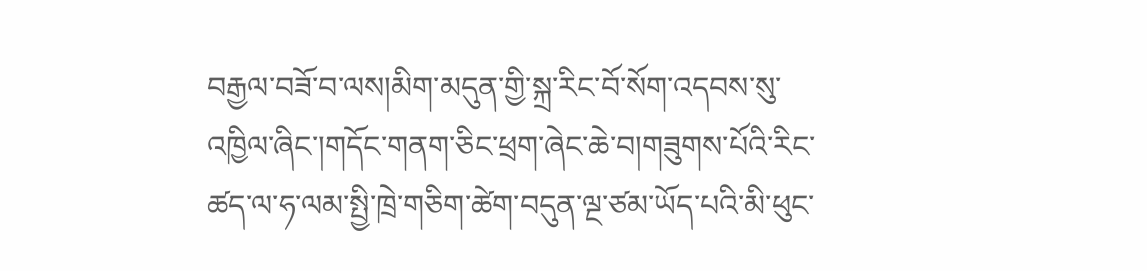བརྒྱལ་བཟོ་བ་ལས།མིག་མདུན་གྱི་སྐྲ་རིང་བོ་སོག་འདབས་སུ་འཁྱིལ་ཞིང་།གདོང་གནག་ཅིང་ཕྲག་ཞེང་ཆེ་བ།གཟུགས་པོའི་རིང་ཚད་ལ་ཧ་ལམ་སྤྱི་ཁྲེ་གཅིག་ཚེག་བདུན་ལྔ་ཙམ་ཡོད་པའི་མི་ཕུང་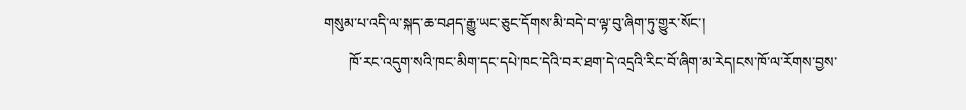གསུམ་པ་འདི་ལ་སྐད་ཆ་བཤད་རྒྱུ་ཡང་ཅུང་དོགས་མི་བདེ་བ་ལྟ་བུ་ཞིག་ཏུ་གྱུར་སོང་།
       ཁོ་རང་འདུག་སའི་ཁང་མིག་དང་དཔེ་ཁང་དེའི་བར་ཐག་དེ་འདྲའི་རིང་བོ་ཞིག་མ་རེད།ངས་ཁོ་ལ་རོགས་བྱས་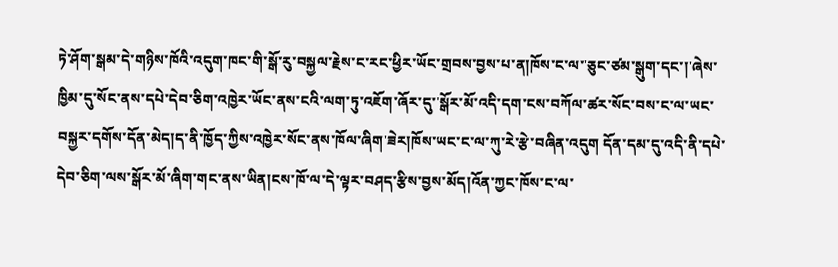ཏེ་ཤོག་སྒམ་དེ་གཉིས་ཁོའི་འདུག་ཁང་གི་སྒོ་རུ་བསྐྱལ་རྗེས་ང་རང་ཕྱིར་ཡོང་གྲབས་བྱས་པ་ན།ཁོས་ང་ལ་'ཅུང་ཙམ་སྒུག་དང་།'ཞེས་ཁྱིམ་དུ་སོང་ནས་དཔེ་དེབ་ཅིག་འཁྱེར་ཡོང་ནས་ངའི་ལག་ཏུ་འཇོག་ཞོར་དུ་'སྒོར་མོ་འདི་དག་ངས་བཀོལ་ཚར་སོང་བས་ང་ལ་ཡང་བསྐྱར་དགོས་དོན་མེད།ད་ནི་ཁྱོད་ཀྱིས་འཁྱེར་སོང་ནས་ཁོལ་ཞིག'ཟེར།ཁོས་ཡང་ང་ལ་ཀུ་རེ་རྩེ་བཞིན་འདུག དོན་དམ་དུ་འདི་ནི་དཔེ་དེབ་ཅིག་ལས་སྒོར་མོ་ཞིག་གང་ནས་ཡིན།ངས་ཁོ་ལ་དེ་ལྟར་བཤད་རྩིས་བྱས་མོད།འོན་ཀྱང་ཁོས་ང་ལ་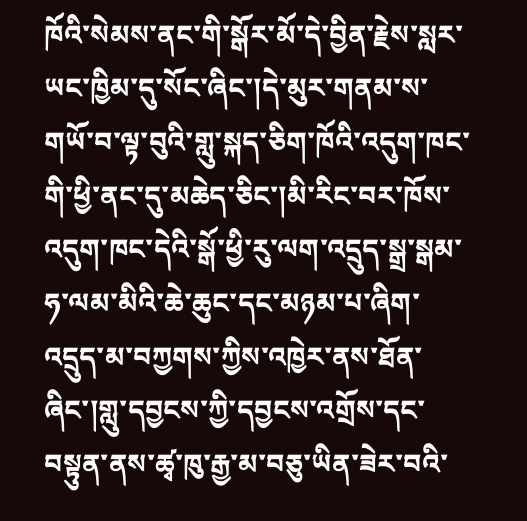ཁོའི་སེམས་ནང་གི་སྒོར་མོ་དེ་བྱིན་རྗེས་སླར་ཡང་ཁྱིམ་དུ་སོང་ཞིང་།དེ་མུར་གནམ་ས་གཡོ་བ་ལྟ་བུའི་གླུ་སྐད་ཅིག་ཁོའི་འདུག་ཁང་གི་ཕྱི་ནང་དུ་མཆེད་ཅིང་།མི་རིང་བར་ཁོས་འདུག་ཁང་དེའི་སྒོ་ཕྱི་རུ་ལག་འདྲུད་སྒྲ་སྒམ་ཧ་ལམ་མིའི་ཆེ་ཆུང་དང་མཉམ་པ་ཞིག་འདྲུད་མ་བཀྱགས་ཀྱིས་འཁྱེར་ནས་ཐོན་ཞིང་།གླུ་དབྱངས་ཀྱི་དབྱངས་འགྲོས་དང་བསྟུན་ནས་ཚྭ་ཁུ་རྒྱ་མ་བཅུ་ཡིན་ཟེར་བའི་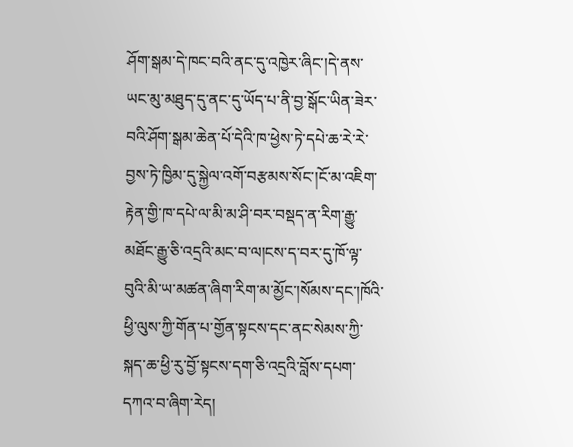ཤོག་སྒམ་དེ་ཁང་བའི་ནང་དུ་འཁྱེར་ཞིང་།དེ་ནས་ཡང་མུ་མཐུད་དུ་ནང་དུ་ཡོད་པ་ནི་བྱ་སྒོང་ཡིན་ཟེར་བའི་ཤོག་སྒམ་ཆེན་པོ་དེའི་ཁ་ཕྱེས་ཏེ་དཔེ་ཆ་རེ་རེ་བྱས་ཏེ་ཁྱིམ་དུ་སྐྱེལ་འགོ་བརྩམས་སོང་།ངོ་མ་འཇིག་རྟེན་གྱི་ཁ་དཔེ་ལ་མི་མ་ཤི་བར་བསྡད་ན་རིག་རྒྱུ་མཐོང་རྒྱུ་ཅི་འདྲའི་མང་བ་ལ།ངས་ད་བར་དུ་ཁོ་ལྟ་བུའི་མི་ཡ་མཚན་ཞིག་རིག་མ་མྱོང་།སོམས་དང་།ཁོའི་ཕྱི་ལུས་ཀྱི་གོན་པ་གྱོན་སྟངས་དང་ནང་སེམས་ཀྱི་སྐད་ཆ་ཕྱི་རུ་བྱོ་སྟངས་དག་ཅི་འདྲའི་བློས་དཔག་དཀའ་བ་ཞིག་རེད།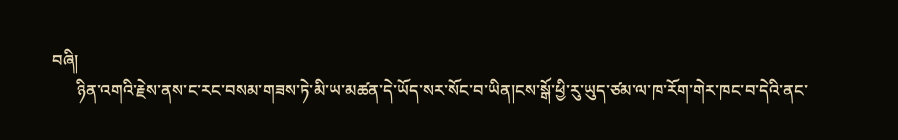བཞི།
      ཉིན་འགའི་རྗེས་ནས་ང་རང་བསམ་གཟས་ཏེ་མི་ཡ་མཚན་དེ་ཡོད་སར་སོང་བ་ཡིན།ངས་སྒོ་ཕྱི་རུ་ཡུད་ཙམ་ལ་ཁ་རོག་གེར་ཁང་བ་དེའི་ནང་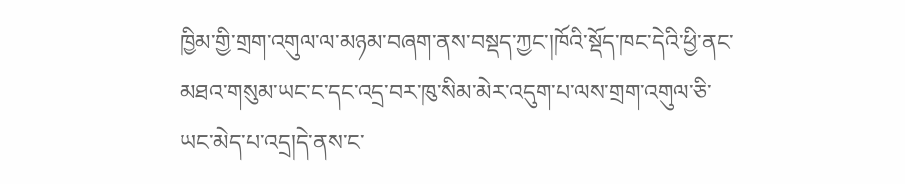ཁྱིམ་གྱི་གྲག་འགུལ་ལ་མཉམ་བཞག་ནས་བསྡད་ཀྱང་།ཁོའི་སྡོད་ཁང་དེའི་ཕྱི་ནང་མཐའ་གསུམ་ཡང་ང་དང་འདྲ་བར་ཁུ་སིམ་མེར་འདུག་པ་ལས་གྲག་འགུལ་ཅི་ཡང་མེད་པ་འདྲ།དེ་ནས་ང་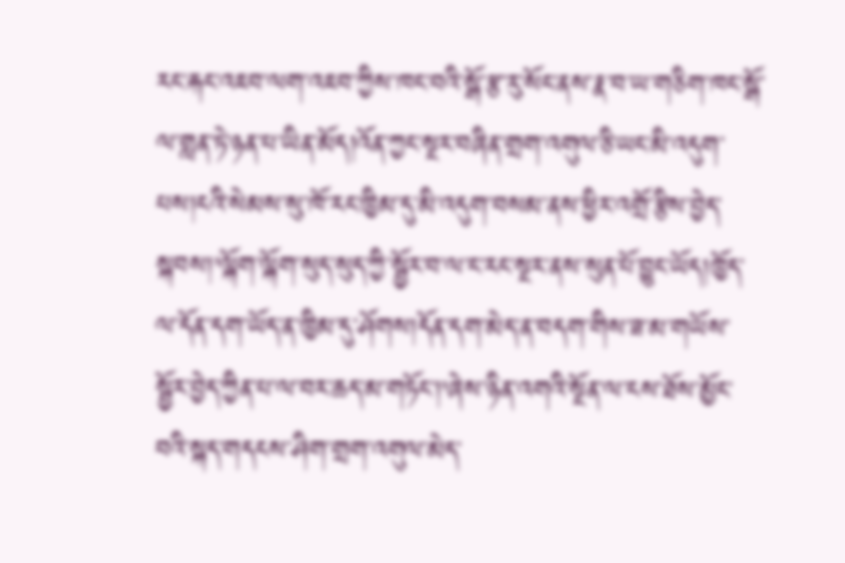རང་རྐང་འཇབ་ལག་འཇབ་ཀྱིས་ཁང་བའི་སྒོ་རྩ་རུ་སོང་ནས་རྣ་བ་ཡ་གཅིག་ཁང་སྒོ་ལ་གླན་ཏེ་ཉན་པ་ཡིན་མོད།འོན་ཀྱང་སྔར་བཞིན་གྲག་འགུལ་ཅི་ཡང་མི་འདུག་པས།ངའི་སེམས་སུ་ཁོ་རང་ཁྱིམ་དུ་མི་འདུག་བསམ་ནས་ཕྱིར་འགྲོ་རྩིས་བྱེད་སྐབས།'ལྐོག་ལྐོག་སུད་སུད་ཀྱི་སྦྱོར་བ་ལ་ང་རང་སྔར་ནས་སུན་པོ་བྱུང་ཡོད།ཁྱོད་ལ་དོན་དག་ཡོད་ན་ཁྱིམ་དུ་ཤོགས།དོན་དག་མེད་ན་བདག་གིས་ཟ་མ་གཡོས་སྦྱོར་བྱེད་ཀྱིན་པ་ལ་བར་ཆད་མ་གཏོང་།'ཞེས་ཉིན་འགའི་སྔོན་ལ་ངས་ཐོས་མྱོང་བའི་སྐད་གདངས་ཤིག་གྲག་འགུལ་མེད་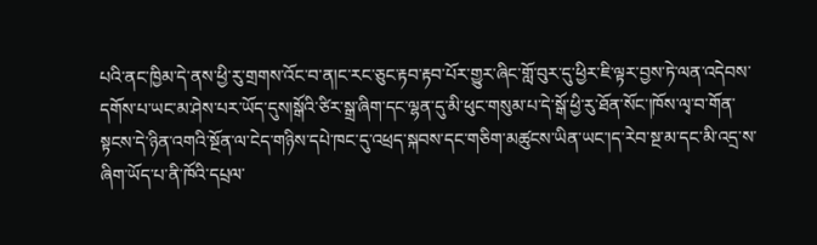པའི་ནང་ཁྱིམ་དེ་ནས་ཕྱི་རུ་གྲགས་འོང་བ་ན།ང་རང་ཅུང་རྟབ་རྟབ་པོར་གྱུར་ཞིང་གློ་བུར་དུ་ཕྱིར་ཇི་ལྟར་བྱས་ཏེ་ལན་འདེབས་དགོས་པ་ཡང་མ་ཤེས་པར་ཡོད་དུས།སྒོའི་ཙིར་སྒྲ་ཞིག་དང་ལྷན་དུ་མི་ཕུང་གསུམ་པ་དེ་སྒོ་ཕྱི་རུ་ཐོན་སོང་།ཁོས་ལྭ་བ་གོན་སྟངས་དེ་ཉིན་འགའི་སྔོན་ལ་ངེད་གཉིས་དཔེ་ཁང་དུ་འཕྲད་སྐབས་དང་གཅིག་མཚུངས་ཡིན་ཡང་།ད་རེབ་སྔ་མ་དང་མི་འདྲ་ས་ཞིག་ཡོད་པ་ནི་ཁོའི་དཔྲལ་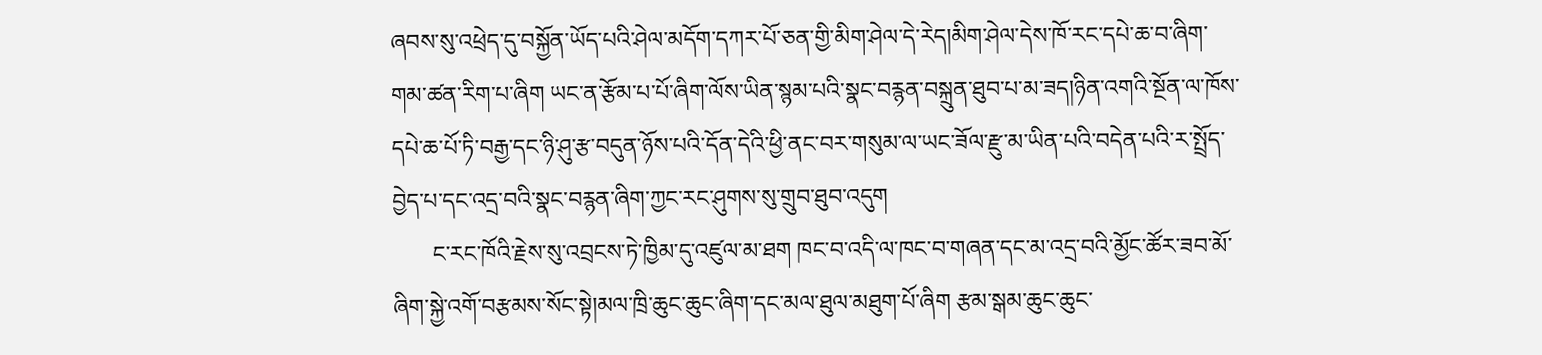ཞབས་སུ་འཕྲེད་དུ་བསྐྱོན་ཡོད་པའི་ཤེལ་མདོག་དཀར་པོ་ཅན་གྱི་མིག་ཤེལ་དེ་རེད།མིག་ཤེལ་དེས་ཁོ་རང་དཔེ་ཆ་བ་ཞིག་གམ་ཚན་རིག་པ་ཞིག ཡང་ན་རྩོམ་པ་པོ་ཞིག་ལོས་ཡིན་སྙམ་པའི་སྣང་བརྙན་བསྐྲུན་ཐུབ་པ་མ་ཟད།ཉིན་འགའི་སྔོན་ལ་ཁོས་དཔེ་ཆ་པོ་ཏི་བརྒྱ་དང་ཉི་ཤུ་རྩ་བདུན་ཉོས་པའི་དོན་དེའི་ཕྱི་ནང་བར་གསུམ་ལ་ཡང་ཟོལ་རྫུ་མ་ཡིན་པའི་བདེན་པའི་ར་སྤྲོད་བྱེད་པ་དང་འདྲ་བའི་སྣང་བརྙན་ཞིག་ཀྱང་རང་ཤུགས་སུ་གྲུབ་ཐུབ་འདུག
       ང་རང་ཁོའི་རྗེས་སུ་འབྲངས་ཏེ་ཁྱིམ་དུ་འཛུལ་མ་ཐག ཁང་བ་འདི་ལ་ཁང་བ་གཞན་དང་མ་འདྲ་བའི་མྱོང་ཚོར་ཟབ་མོ་ཞིག་སྐྱེ་འགོ་བརྩམས་སོང་སྟེ།མལ་ཁྲི་ཆུང་ཆུང་ཞིག་དང་མལ་ཐུལ་མཐུག་པོ་ཞིག རྩམ་སྒམ་ཆུང་ཆུང་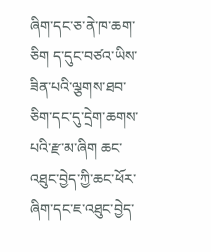ཞིག་དང་ཅ་ནེ་ཁ་ཆག་ཅིག ད་དུང་བཙའ་ཡིས་ཟིན་པའི་ལྕགས་ཐབ་ཅིག་དང་དུ་དྲེག་ཆགས་པའི་རྫ་མ་ཞིག ཆང་འཐུང་བྱེད་ཀྱི་ཆང་ཕོར་ཞིག་དང་ཇ་འཐུང་བྱེད་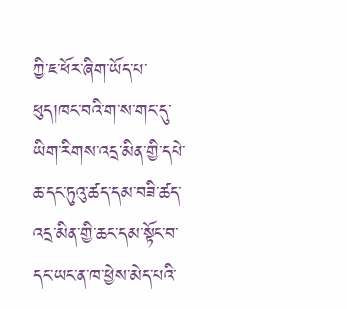ཀྱི་ཇ་ཕོར་ཞིག་ཡོད་པ་ཕུད།ཁང་བའི་ག་ས་གང་དུ་ཡིག་རིགས་འདྲ་མིན་གྱི་དཔེ་ཆ་དང་ཏུའུ་ཚད་དམ་བཟི་ཚད་འདྲ་མིན་གྱི་ཆང་དམ་སྟོང་བ་དང་ཡང་ན་ཁ་ཕྱེས་མེད་པའི་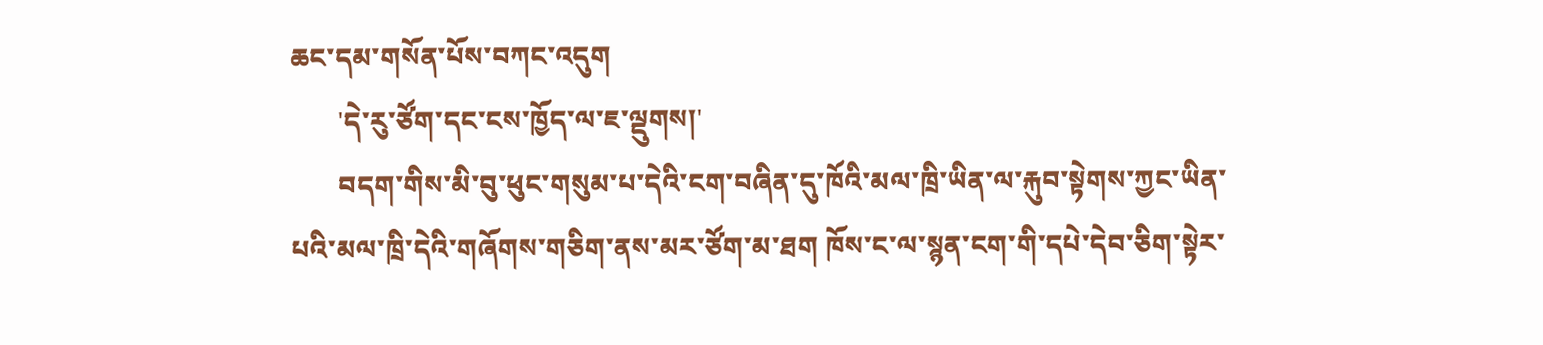ཆང་དམ་གསོན་པོས་བཀང་འདུག
       'དེ་རུ་ཙོག་དང་ངས་ཁྱོད་ལ་ཇ་ལྡུགས།'
       བདག་གིས་མི་བུ་ཕུང་གསུམ་པ་དེའི་ངག་བཞིན་དུ་ཁོའི་མལ་ཁྲི་ཡིན་ལ་རྐུབ་སྟེགས་ཀྱང་ཡིན་པའི་མལ་ཁྲི་དེའི་གཞོགས་གཅིག་ནས་མར་ཙོག་མ་ཐག ཁོས་ང་ལ་སྙན་ངག་གི་དཔེ་དེབ་ཅིག་སྟེར་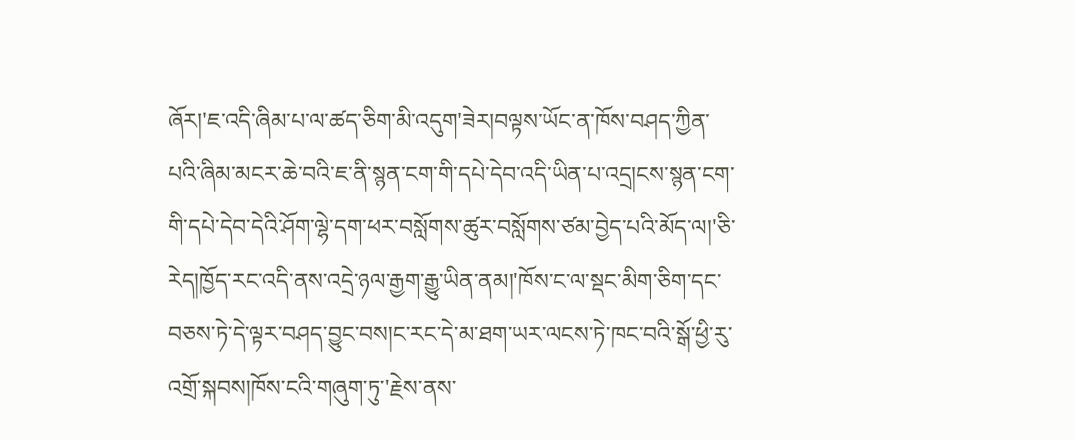ཞོར།'ཇ་འདི་ཞིམ་པ་ལ་ཚད་ཅིག་མི་འདུག'ཟེར།བལྟས་ཡོང་ན་ཁོས་བཤད་ཀྱིན་པའི་ཞིམ་མངར་ཆེ་བའི་ཇ་ནི་སྙན་ངག་གི་དཔེ་དེབ་འདི་ཡིན་པ་འདྲ།ངས་སྙན་ངག་གི་དཔེ་དེབ་དེའི་ཤོག་ལྷེ་དག་ཕར་བསློགས་ཚུར་བསློགས་ཙམ་བྱེད་པའི་མོད་ལ།'ཅི་རེད།ཁྱོད་རང་འདི་ནས་འདྲེ་ཉལ་རྒྱག་རྒྱུ་ཡིན་ནམ།'ཁོས་ང་ལ་སྡང་མིག་ཅིག་དང་བཅས་ཏེ་དེ་ལྟར་བཤད་བྱུང་བས།ང་རང་དེ་མ་ཐག་ཡར་ལངས་ཏེ་ཁང་བའི་སྒོ་ཕྱི་རུ་འགྲོ་སྐབས།ཁོས་ངའི་གཞུག་ཏུ་'རྗེས་ནས་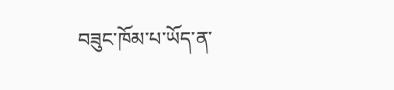བཟུང་ཁོམ་པ་ཡོད་ན་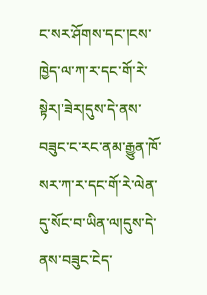ང་སར་ཤོགས་དང་།ངས་ཁྱེད་ལ་ཀ་ར་དང་གོ་རེ་སྟེར།'ཟེར།དུས་དེ་ནས་བཟུང་ང་རང་ནམ་རྒྱུན་ཁོ་སར་ཀ་ར་དང་གོ་རེ་ལེན་དུ་སོང་བ་ཡིན་ལ།དུས་དེ་ནས་བཟུང་ངེད་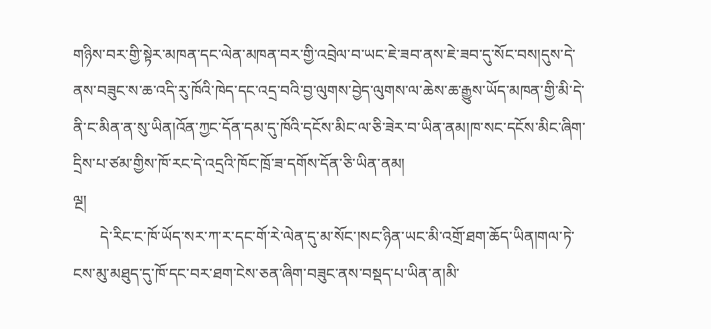གཉིས་བར་གྱི་སྟེར་མཁན་དང་ལེན་མཁན་བར་གྱི་འབྲེལ་བ་ཡང་ཇེ་ཟབ་ནས་ཇེ་ཟབ་དུ་སོང་བས།དུས་དེ་ནས་བཟུང་ས་ཆ་འདི་རུ་ཁོའི་ཁེད་དང་འདྲ་བའི་བྱ་ལུགས་བྱེད་ལུགས་ལ་ཆེས་ཆ་རྒྱུས་ཡོད་མཁན་གྱི་མི་དེ་ནི་ང་མིན་ན་སུ་ཡིན།འོན་ཀྱང་དོན་དམ་དུ་ཁོའི་དངོས་མིང་ལ་ཅི་ཟེར་བ་ཡིན་ནམ།ཁ་སང་དངོས་མིང་ཞིག་དྲིས་པ་ཙམ་གྱིས་ཁོ་རང་དེ་འདྲའི་ཁོང་ཁྲོ་ཟ་དགོས་དོན་ཅི་ཡིན་ནམ།
ལྔ།
       དེ་རིང་ང་ཁོ་ཡོད་སར་ཀ་ར་དང་གོ་རེ་ལེན་དུ་མ་སོང་།སང་ཉིན་ཡང་མི་འགྲོ་ཐག་ཆོད་ཡིན།གལ་ཏེ་ངས་མུ་མཐུད་དུ་ཁོ་དང་བར་ཐག་ངེས་ཅན་ཞིག་བཟུང་ནས་བསྡད་པ་ཡིན་ན།མི་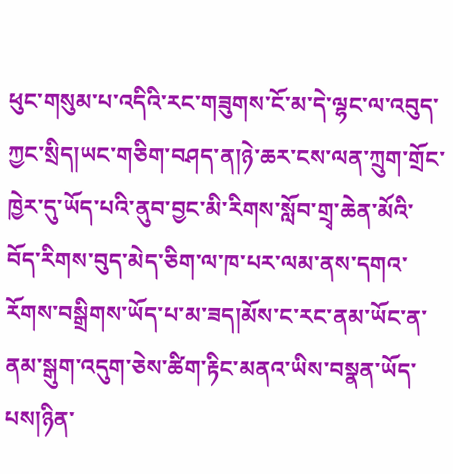ཕུང་གསུམ་པ་འདིའི་རང་གཟུགས་ངོ་མ་དེ་ལྷང་ལ་འབུད་ཀྱང་སྲིད།ཡང་གཅིག་བཤད་ན།ཉེ་ཆར་ངས་ལན་ཀྲུག་གྲོང་ཁྱེར་དུ་ཡོད་པའི་ནུབ་བྱང་མི་རིགས་སློབ་གྲྭ་ཆེན་མོའི་བོད་རིགས་བུད་མེད་ཅིག་ལ་ཁ་པར་ལམ་ནས་དགའ་རོགས་བསྒྲིགས་ཡོད་པ་མ་ཟད།མོས་ང་རང་ནམ་ཡོང་ན་ནམ་སྒུག་འདུག་ཅེས་ཚིག་རྟིང་མནའ་ཡིས་བསྣན་ཡོད་པས།ཉིན་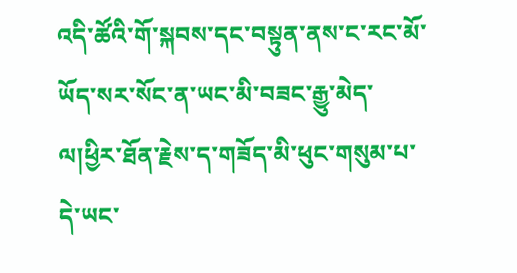འདི་ཚོའི་གོ་སྐབས་དང་བསྟུན་ནས་ང་རང་མོ་ཡོད་སར་སོང་ན་ཡང་མི་བཟང་རྒྱུ་མེད་ལ།ཕྱིར་ཐོན་རྗེས་ད་གཟོད་མི་ཕུང་གསུམ་པ་དེ་ཡང་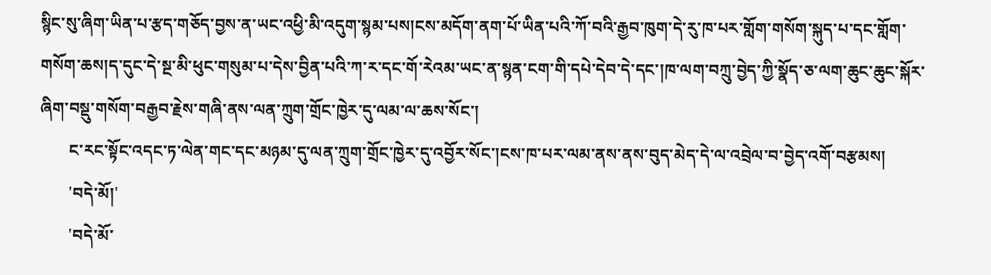སྙིང་སུ་ཞིག་ཡིན་པ་རྩད་གཅོད་བྱས་ན་ཡང་འཕྱི་མི་འདུག་སྙམ་པས།ངས་མདོག་ནག་པོ་ཡིན་པའི་ཀོ་བའི་རྒྱབ་ཁུག་དེ་རུ་ཁ་པར་གློག་གསོག་སྐུད་པ་དང་གློག་གསོག་ཆས།ད་དུང་དེ་སྔ་མི་ཕུང་གསུམ་པ་དེས་བྱིན་པའི་ཀ་ར་དང་གོ་རེའམ་ཡང་ན་སྙན་ངག་གི་དཔེ་དེབ་དེ་དང་།ཁ་ལག་བཀྲུ་བྱེད་ཀྱི་སྣོད་ཅ་ལག་ཆུང་ཆུང་སྐོར་ཞིག་བསྡུ་གསོག་བརྒྱབ་རྗེས་གཞི་ནས་ལན་ཀྲུག་གྲོང་ཁྱེར་དུ་ལམ་ལ་ཆས་སོང་།
       ང་རང་སྟོང་འདང་ཏ་ལེན་གང་དང་མཉམ་དུ་ལན་ཀྲུག་གྲོང་ཁྱེར་དུ་འབྱོར་སོང་།ངས་ཁ་པར་ལམ་ནས་ནས་བུད་མེད་དེ་ལ་འབྲེལ་བ་བྱེད་འགོ་བརྩམས།
       'བདེ་མོ།'
       'བདེ་མོ་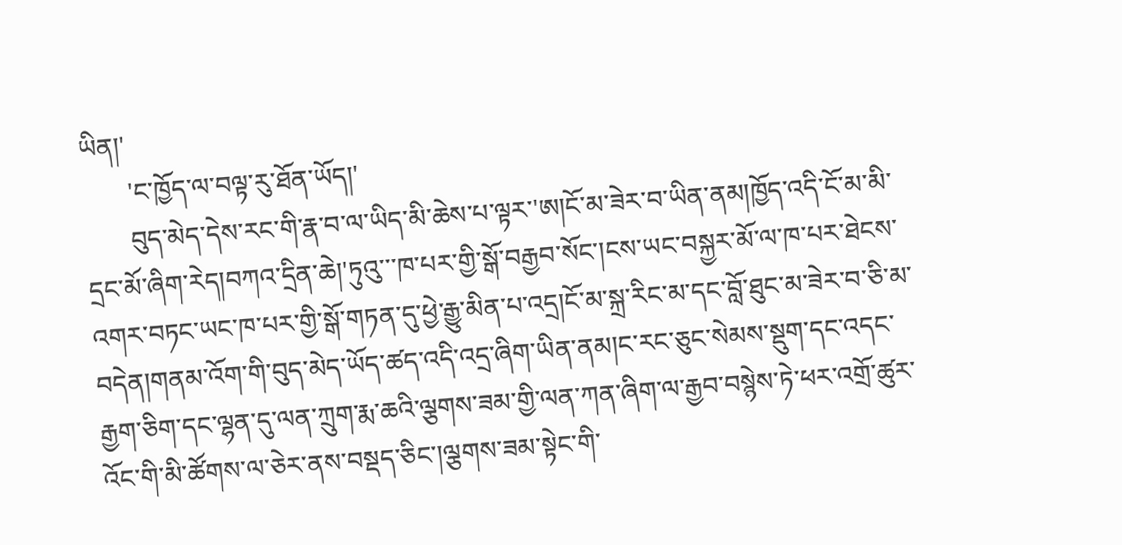ཡིན།'
       'ང་ཁྱོད་ལ་བལྟ་རུ་ཐོན་ཡོད།'
       བུད་མེད་དེས་རང་གི་རྣ་བ་ལ་ཡིད་མི་ཆེས་པ་ལྟར་'ཨ།ངོ་མ་ཟེར་བ་ཡིན་ནམ།ཁྱོད་འདི་ངོ་མ་མི་དྲང་མོ་ཞིག་རེད།བཀའ་དྲིན་ཆེ།'ཏུའུ་་་ཁ་པར་གྱི་སྒོ་བརྒྱབ་སོང་།ངས་ཡང་བསྐྱར་མོ་ལ་ཁ་པར་ཐེངས་འགར་བཏང་ཡང་ཁ་པར་གྱི་སྒོ་གཏན་དུ་ཕྱེ་རྒྱུ་མིན་པ་འདྲ།ངོ་མ་སྐྲ་རིང་མ་དང་བློ་ཐུང་མ་ཟེར་བ་ཅི་མ་བདེན།གནམ་འོག་གི་བུད་མེད་ཡོད་ཚད་འདི་འདྲ་ཞིག་ཡིན་ནམ།ང་རང་ཅུང་སེམས་སྡུག་དང་འདང་རྒྱག་ཅིག་དང་ལྷན་དུ་ལན་ཀྲུག་རྨ་ཆའི་ལྕགས་ཟམ་གྱི་ལན་ཀན་ཞིག་ལ་རྒྱབ་བསྙེས་ཏེ་ཕར་འགྲོ་ཚུར་འོང་གི་མི་ཚོགས་ལ་ཅེར་ནས་བསྡད་ཅིང་།ལྕགས་ཟམ་སྟེང་གི་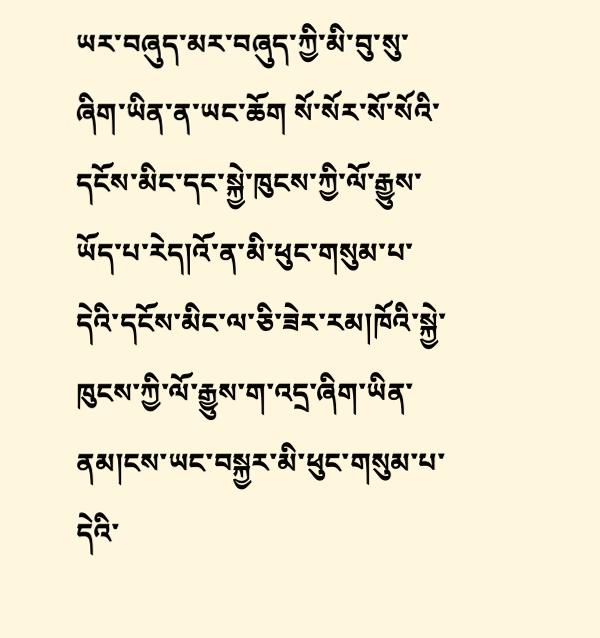ཡར་བཞུད་མར་བཞུད་ཀྱི་མི་བུ་སུ་ཞིག་ཡིན་ན་ཡང་ཆོག སོ་སོར་སོ་སོའི་དངོས་མིང་དང་སྐྱེ་ཁུངས་ཀྱི་ལོ་རྒྱུས་ཡོད་པ་རེད།འོ་ན་མི་ཕུང་གསུམ་པ་དེའི་དངོས་མིང་ལ་ཅི་ཟེར་རམ།ཁོའི་སྐྱེ་ཁུངས་ཀྱི་ལོ་རྒྱུས་ག་འདྲ་ཞིག་ཡིན་ནམ།ངས་ཡང་བསྐྱར་མི་ཕུང་གསུམ་པ་དེའི་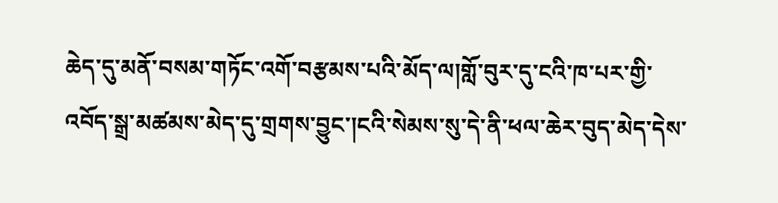ཆེད་དུ་མནོ་བསམ་གཏོང་འགོ་བརྩམས་པའི་མོད་ལ།གློ་བུར་དུ་ངའི་ཁ་པར་གྱི་འབོད་སྒྲ་མཚམས་མེད་དུ་གྲགས་བྱུང་།ངའི་སེམས་སུ་དེ་ནི་ཕལ་ཆེར་བུད་མེད་དེས་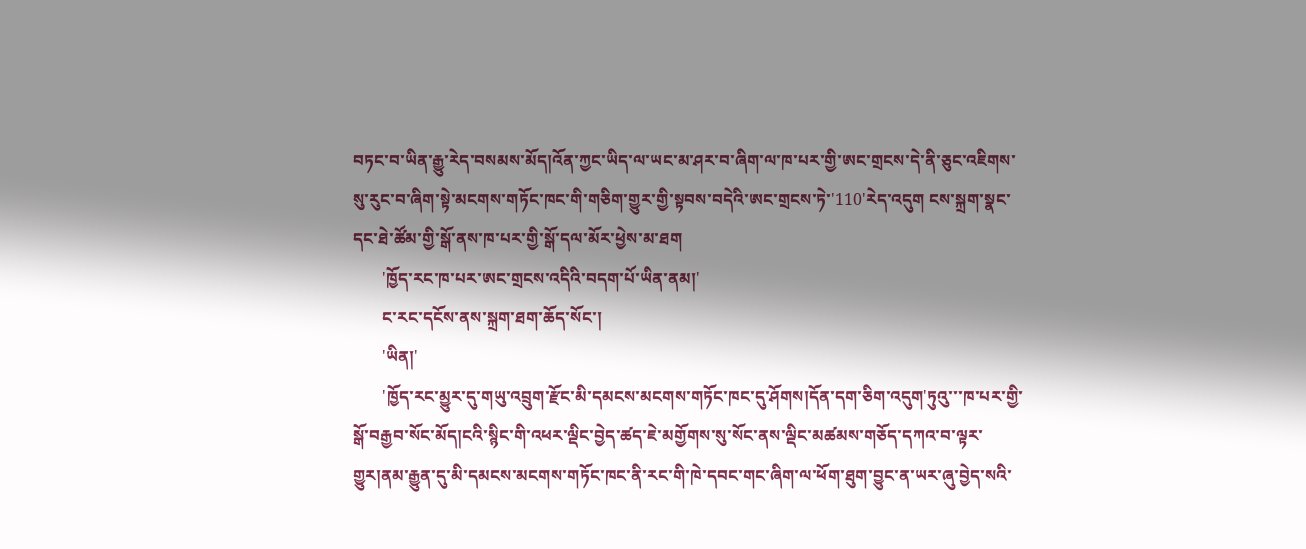བཏང་བ་ཡིན་རྒྱུ་རེད་བསམས་མོད།འོན་ཀྱང་ཡིད་ལ་ཡང་མ་ཤར་བ་ཞིག་ལ་ཁ་པར་གྱི་ཨང་གྲངས་དེ་ནི་ཅུང་འཇིགས་སུ་རུང་བ་ཞིག་སྟེ་མངགས་གཏོང་ཁང་གི་གཅིག་གྱུར་གྱི་སྟབས་བདེའི་ཨང་གྲངས་ཏེ་'110'རེད་འདུག ངས་སྐྲག་སྣང་དང་ཐེ་ཚོམ་གྱི་སྒོ་ནས་ཁ་པར་གྱི་སྒོ་དལ་མོར་ཕྱེས་མ་ཐག
       'ཁྱོད་རང་ཁ་པར་ཨང་གྲངས་འདིའི་བདག་པོ་ཡིན་ནམ།'
       ང་རང་དངོས་ནས་སྐྲག་ཐག་ཆོད་སོང་།
       'ཡིན།'
       'ཁྱོད་རང་མྱུར་དུ་གཡུ་འབྲུག་རྫོང་མི་དམངས་མངགས་གཏོང་ཁང་དུ་ཤོགས།དོན་དག་ཅིག་འདུག'ཏུའུ་་་ཁ་པར་གྱི་སྒོ་བརྒྱབ་སོང་མོད།ངའི་སྙིང་གི་འཕར་ལྡིང་བྱེད་ཚད་ཇེ་མགྱོགས་སུ་སོང་ནས་ལྡིང་མཚམས་གཅོད་དཀའ་བ་ལྟར་གྱུར།ནམ་རྒྱུན་དུ་མི་དམངས་མངགས་གཏོང་ཁང་ནི་རང་གི་ཁེ་དབང་གང་ཞིག་ལ་ཕོག་ཐུག་བྱུང་ན་ཡར་ཞུ་བྱེད་སའི་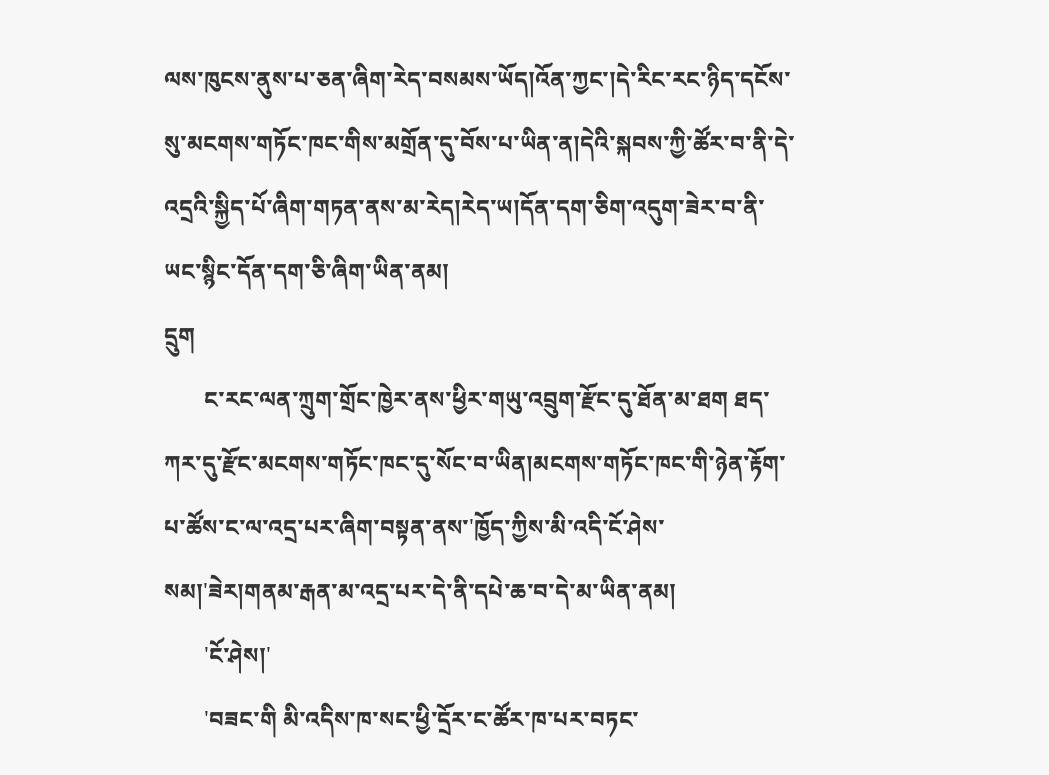ལས་ཁུངས་ནུས་པ་ཅན་ཞིག་རེད་བསམས་ཡོད།འོན་ཀྱང་།དེ་རིང་རང་ཉིད་དངོས་སུ་མངགས་གཏོང་ཁང་གིས་མགྲོན་དུ་བོས་པ་ཡིན་ན།དེའི་སྐབས་ཀྱི་ཚོར་བ་ནི་དེ་འདྲའི་སྐྱིད་པོ་ཞིག་གཏན་ནས་མ་རེད།རེད་ཡ།དོན་དག་ཅིག་འདུག་ཟེར་བ་ནི་ཡང་སྙིང་དོན་དག་ཅི་ཞིག་ཡིན་ནམ།
དྲུག
       ང་རང་ལན་ཀྲུག་གྲོང་ཁྱེར་ནས་ཕྱིར་གཡུ་འབྲུག་རྫོང་དུ་ཐོན་མ་ཐག ཐད་ཀར་དུ་རྫོང་མངགས་གཏོང་ཁང་དུ་སོང་བ་ཡིན།མངགས་གཏོང་ཁང་གི་ཉེན་རྟོག་པ་ཚོས་ང་ལ་འདྲ་པར་ཞིག་བསྟན་ནས་'ཁྱོད་ཀྱིས་མི་འདི་ངོ་ཤེས་སམ།'ཟེར།གནམ་རྒན་མ་འདྲ་པར་དེ་ནི་དཔེ་ཆ་བ་དེ་མ་ཡིན་ནམ།
       'ངོ་ཤེས།'
       'བཟང་གི མི་འདིས་ཁ་སང་ཕྱི་དྲོར་ང་ཚོར་ཁ་པར་བཏང་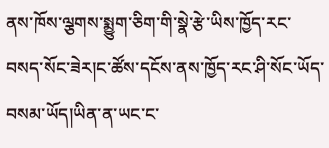ནས་ཁོས་ལྕགས་སྨྱུག་ཅིག་གི་སྣེ་རྩེ་ཡིས་ཁྱོད་རང་བསད་སོང་ཟེར།ང་ཚོས་དངོས་ནས་ཁྱོད་རང་ཤི་སོང་ཡོད་བསམ་ཡོད།ཡིན་ན་ཡང་ང་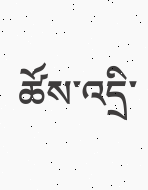ཚོས་འདྲི་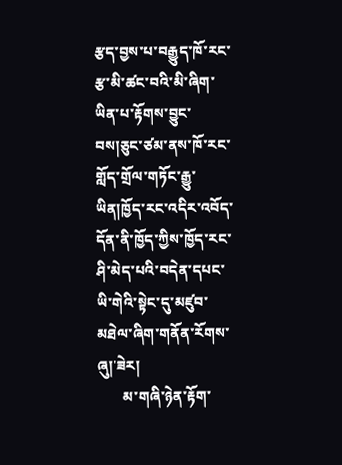རྩད་བྱས་པ་བརྒྱུད་ཁོ་རང་རྩ་མི་ཚང་བའི་མི་ཞིག་ཡིན་པ་རྟོགས་བྱུང་བས།ཅུང་ཙམ་ནས་ཁོ་རང་གློད་གྲོལ་གཏོང་རྒྱུ་ཡིན།ཁྱོད་རང་འདིར་འབོད་དོན་ནི་ཁྱོད་ཀྱིས་ཁྱོད་རང་ཤི་མེད་པའི་བདེན་དཔང་ཡི་གེའི་སྟེང་དུ་མཛུབ་མཐེལ་ཞིག་གནོན་རོགས་ཞུ།'ཟེར།
       མ་གཞི་ཉེན་རྟོག་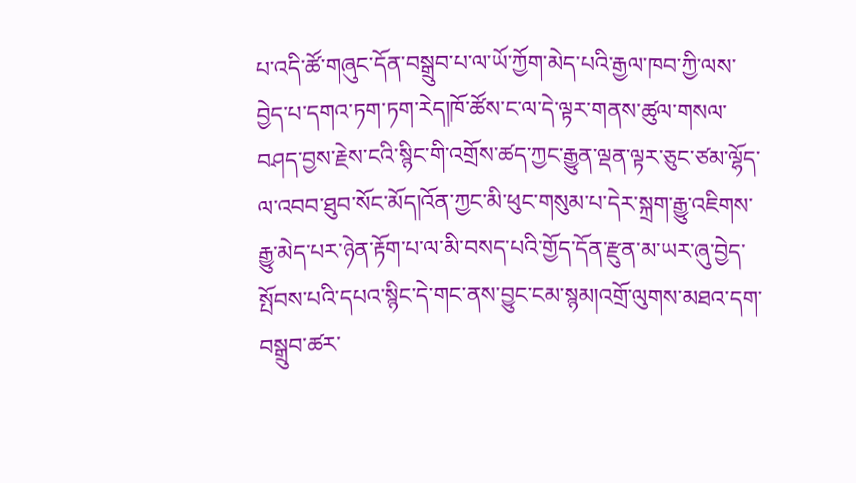པ་འདི་ཚོ་གཞུང་དོན་བསྒྲུབ་པ་ལ་ཡོ་ཀྱོག་མེད་པའི་རྒྱལ་ཁབ་ཀྱི་ལས་བྱེད་པ་དགའ་ཏག་ཏག་རེད།ཁོ་ཚོས་ང་ལ་དེ་ལྟར་གནས་ཚུལ་གསལ་བཤད་བྱས་རྗེས་ངའི་སྙིང་གི་འགྲོས་ཚད་ཀྱང་རྒྱུན་ལྡན་ལྟར་ཅུང་ཙམ་ལྷོད་ལ་འབབ་ཐུབ་སོང་མོད།འོན་ཀྱང་མི་ཕུང་གསུམ་པ་དེར་སྐྲག་རྒྱུ་འཇིགས་རྒྱུ་མེད་པར་ཉེན་རྟོག་པ་ལ་མི་བསད་པའི་གྱོད་དོན་རྫུན་མ་ཡར་ཞུ་བྱེད་སྤོབས་པའི་དཔའ་སྙིང་དེ་གང་ནས་བྱུང་ངམ་སྙམ།འགྲོ་ལུགས་མཐའ་དག་བསྒྲུབ་ཚར་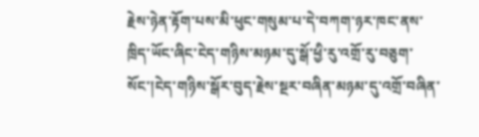རྗེས་ཉེན་རྟོག་པས་མི་ཕུང་གསུམ་པ་དེ་བཀག་ཉར་ཁང་ནས་ཁྲིད་ཡོང་ཞིང་ངེད་གཉིས་མཉམ་དུ་སྒོ་ཕྱི་རུ་འགྲོ་རུ་བཅུག་སོང་།ངེད་གཉིས་སྒོར་བུད་རྗེས་སྔར་བཞིན་མཉམ་དུ་འགྲོ་བཞིན་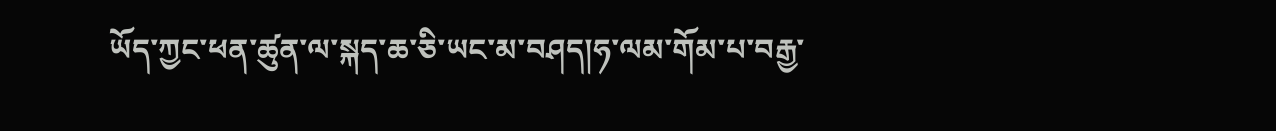ཡོད་ཀྱང་ཕན་ཚུན་ལ་སྐད་ཆ་ཅི་ཡང་མ་བཤད།ཧ་ལམ་གོམ་པ་བརྒྱ་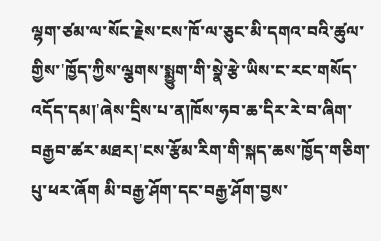ལྷག་ཙམ་ལ་སོང་རྗེས་ངས་ཁོ་ལ་ཅུང་མི་དགའ་བའི་ཚུལ་གྱིས་'ཁྱོད་ཀྱིས་ལྕགས་སྨྱུག་གི་སྣེ་རྩེ་ཡིས་ང་རང་གསོད་འདོད་དམ།'ཞེས་དྲིས་པ་ན།ཁོས་ཧབ་ཆ་དིར་རེ་བ་ཞིག་བརྒྱབ་ཚར་མཐར།'ངས་རྩོམ་རིག་གི་སྐད་ཆས་ཁྱོད་གཅིག་པུ་ཕར་ཞོག མི་བརྒྱ་ཤོག་དང་བརྒྱ་ཤོག་བྱས་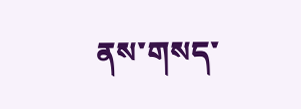ནས་གསད་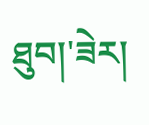ཐུབ།'ཟེར།